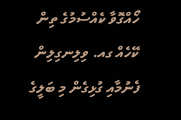ހޯއްގޮވާ ކެއްސުމުގެ ތިން ކޭހެއް ގއ. ވިލިނގިލިން ފެނުމާއި ގުޅިގެން މި ބަލީގެ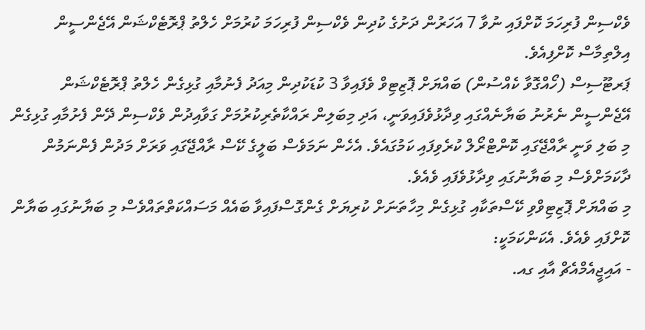ވެކްސިން ފުރިހަމަ ކޮށްފައި ނުވާ 7 އަހަރުން ދަށުގެ ކުދިން ވެކްސިން ފުރިހަމަ ކުރުމަށް ހެލްތު ޕްރޮޓެކްޝަން އޭޖެންސީން އިލްތިމާސް ކޮށްފިއެވެ.
ޕަރޓޫސިސް (ހޯއްގޮވާ ކެއްސުން) ބައްޔަށް ޕޮޒިޓިވް ވެފައިވާ 3 ކުޑަކުދިން މިއަދު ފެނުމާއި ގުޅިގެން ހެލްތު ޕްރޮޓެކްޝަން އޭޖެންސީން ނެރުނު ބަޔާނެއްގައި ވިދާޅުވެފައިވަނީ، އަދި މިބަލިން ރައްކާތެރިކުރުމަށް ގަވާއިދުން ވެކްސިން ދޭން ފެށުމާއި ގުޅިގެން މި ބަލި ވަނީ ރާއްޖޭގައި ކޮންޓްރޯލް ކުރެވިފައި ކަމުގައެވެ. އެހެން ނަމަވެސް ބަލީގެ ކޭސް ރާއްޖޭގައި ވަރަށް މަދުން ފެންނަމުން ދާކަމަށްވެސް މި ބަޔާނުގައި ވިދާޅުވެފައި ވެއެވެ.
މި ބައްޔަށް ޕޮޒިޓިވްވި ކޭސްތަކާއި ގުޅިގެން މިހާތަނަށް ކުރިޔަށް ގެންގޮސްފައިވާ ބައެއް މަސައްކަތްތައްވެސް މި ބަޔާނުގައި ބަޔާން ކޮށްފައި ވެއެވެ. އެކަންކަމަކީ:
- އައިޖީއެމްއެޗް އާއި ގއ.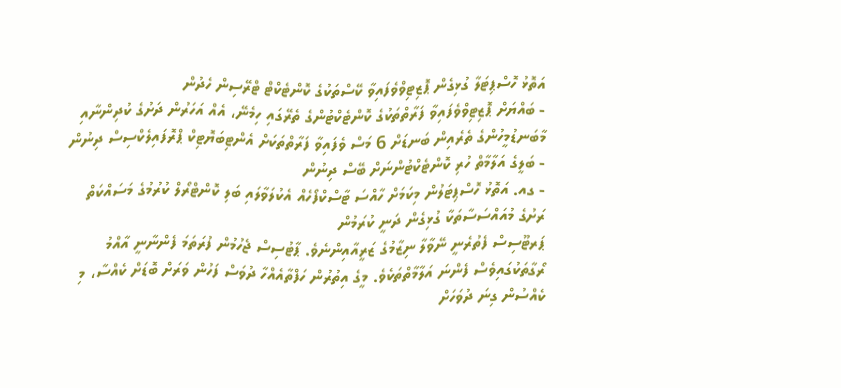އަތޮޅު ހޮސްޕިޓަލާ ގުޅިގެން ޕޮޒިޓިވްވެފައިވާ ކޭސްތަކުގެ ކޮންޓެކްޓް ޓްރޭސިން ހެދުން
- ބައްޔަށް ޕޮޒިޓިވްވެފައިވާ ފަރާތްތަކުގެ ކޮންޓެކްޓުންގެ ތެރޭގައި ހިމެނޭ، އެއް އަހަރުން ދަށުގެ ކުދިންނާއި މާބަނޑުމީހުންގެ ތެރެއިން ބަނޑަށް 6 މަސް ވެފައިވާ ފަރާތްތަކަށް އެންޓިބަޔޮޓިކް ޕްރޮފައިލެކްސިސް ދިނުން
- ބަލީގެ އަލާމާތް ހުރި ކޮންޓެކްޓުންނަށް ބޭސް ދިނުން
- ގއ. އަތޮޅު ހޮސްޕިޓަލުން މިކަމަށް ހާއްސަ ޓާސްކްފޯހެއް އެކުލަވާލައި ބަލި ކޮންޓްރޯލް ކުރުމުގެ މަސައްކަތް ރަށުގެ މުއައްސަސާތަކާ ގުޅިގެން ދަނީ ކުރަމުން
ޕަރޓޫސިސް ފެތުރެނީ ނޭވާލާ ނިޒާމުގެ ޒަރީއާއިންނެވެ. ޕާޓުސިސް ޖެހުމުން ފުރަތަމަ ފެންނާނީ އާއްމު ރޯގާތަކުގައިވެސް ފެންނަ އަލާމާތްތަކެވެ. މީގެ އިތުރުން ހަފްތާއެއްހާ ދުވަސް ފަހުން ވަރަށް ބޮޑަށް ކެއްސާ، މި ކެއްސުން ގިނަ ދުވަހަށް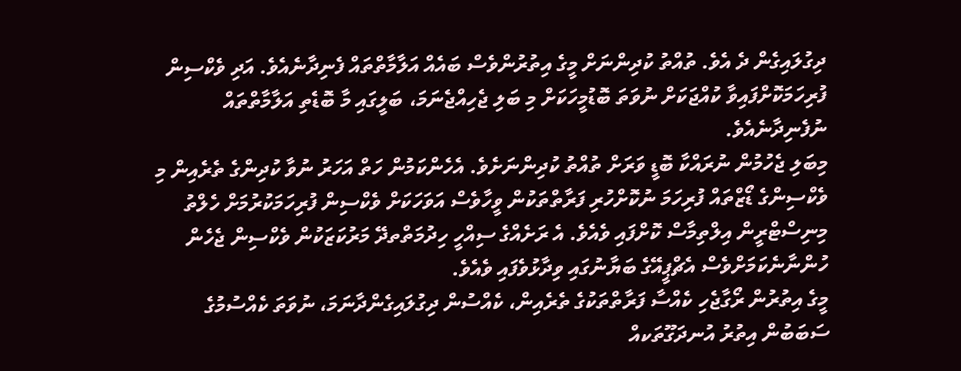ދިގުލައިގެން ދެ އެވެ. ތުއްތު ކުދިންނަށް މީގެ އިތުރުންވެސް ބައެއް އަލާމާތްތައް ފެނިދާނެއެވެ. އަދި ވެކްސިން ފުރިހަމަކޮށްފައިވާ ކުއްޖަކަށް ނުވަތަ ބޮޑުމީހަކަށް މި ބަލި ޖެހިއްޖެނަމަ، ބަލީގައި މާ ބޮޑެތި އަލާމާތްތައް ނުފެނިދާނެއެވެ.
މިބަލި ޖެހުމުން ނުރައްކާ ބޮޑީ ވަރަށް ތުއްތު ކުދިންނަށެވެ. އެހެންކަމުން ހަތް އަހަރު ނުވާ ކުދިންގެ ތެރެއިން މި ވެކްސިންގެ ޑޯޒްތައް ފުރިހަމަ ނުކޮށްހުރި ފަރާތްތަކުން ވީހާވެސް އަވަހަކަށް ވެކްސިން ފުރިހަމަކުރުމަށް ހެލްތު މިނިސްޓްރީން އިލްތިމާސް ކޮށްފައި ވެއެވެ. އެ ރަށެއްގެ ސިއްހީ ހިދުމަތްތދޭ މަރުކަޒަކުން ވެކްސިން ޖެހެން ހުންނާނެކަމަށްވެސް އެޗްޕީއޭގެ ބަޔާނުގައި ވިދާޅުވެފައި ވެއެވެ.
މީގެ އިތުރުން ރޯގާޖެހި ކެއްސާ ފަރާތްތަކުގެ ތެރެއިން، ކެއްސުން ދިގުލައިގެންދާނަމަ، ނުވަތަ ކެއްސުމުގެ ސަބަބުން އިތުރު އުނދަގޫތަކއް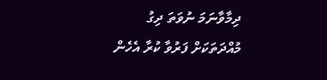ދިމާވާނަމަ ނުވަތަ ދިގު މުއްދަތަކަށް ފަރުވާ ކުރާ އެހެން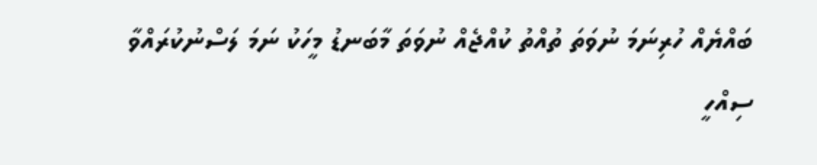ބައްޔެއް ހުރިނަމަ ނުވަތަ ތުއްތު ކުއްޖެއް ނުވަތަ މާބަނޑު މީހަކު ނަމަ ލަސްނުކުރައްވާ ސިއްހީ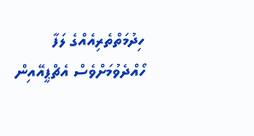ހިދުމަތްތެރިއެއްގެ ލަފާ ހޯއްދެވުމަށްވެސް އެޗްޕީއޭއިން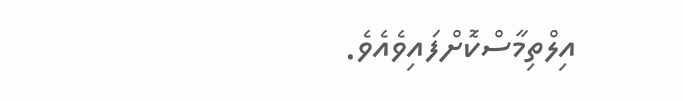އިލްތިމާސްކޮށްފައިވެއެވެ.